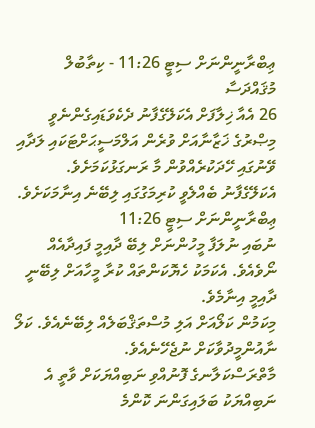ޢިބްރާނީންނަށް ސިޓީ 11:26 - ކިތާބުލް މުޤައްދަސާ
26 އެއާ ޚިލާފަށް އެކަލޭގެފާނު ދެކެވަޑައިގެންނެވީ މިޞްރުގެ ޚަޒާނާއަށް ވުރެން އަލްމަސީޙަށްޓަކައި ލަދާއި ވޭނުގައި ހޭދަކުރެއްވުން މާ ރަނގަޅުކަމަށެވެ. އެކަލޭގެފާނު ބެއްލެވީ ކުރިމަގުގައި ލިބޭނެ އިނާމަކަށެވެ.
ޢިބްރާނީންނަށް ސިޓީ 11:26
ނުބައި ނުލަފާ މީހުންނަށް ލިބޭ ދާއިމީ ފައިދާއެއް ނޯވެއެވެ. އެކަމަކު ހެޔޮކަންތައް ކުރާ މީހާއަށް ލިބޭނީ ދާއިމީ އިނާމެވެ.
މިކަމުން ކަލޯއަށް އަލި މުސްތަޤްބަލެއް ލިބޭނެއެވެ. ކަލޯ ނާއުންމީދުވާކަށް ނުޖެހޭނެއެވެ.
މާތްރަސްކަލާނގެ ފޮނުއްވި ނަބިއްޔަކަށް ވާތީ އެ ނަބިއްޔަކު ބަލައިގަންނަ ކޮންމެ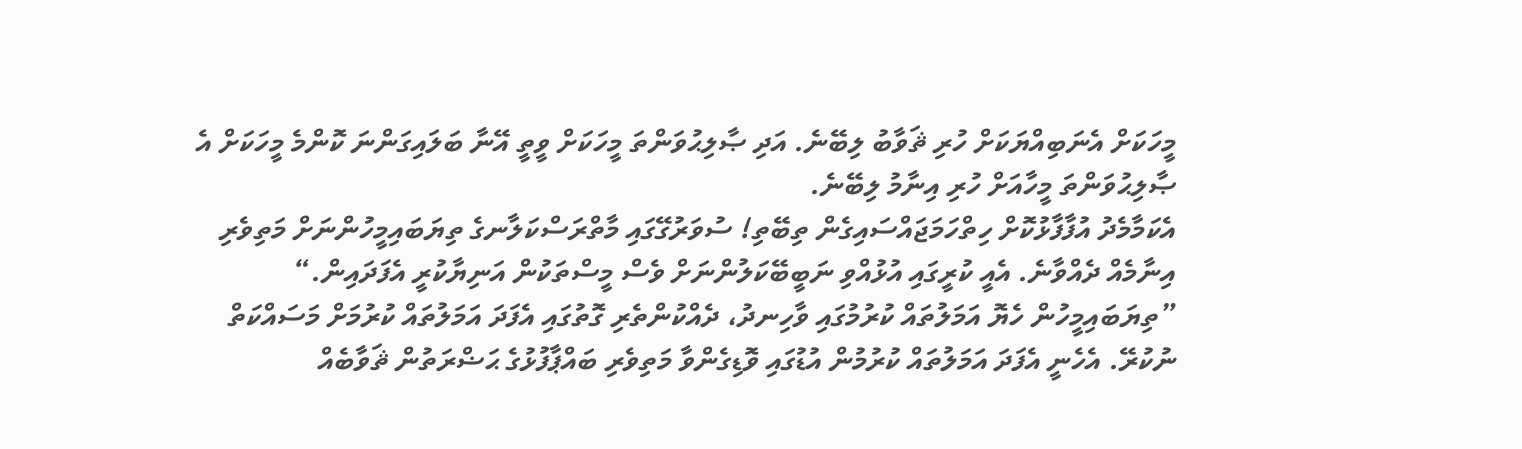މީހަކަށް އެނަބިއްޔަކަށް ހުރި ޘަވާބު ލިބޭނެ. އަދި ޞާލިޙުވަންތަ މީހަކަށް ވީތީ އޭނާ ބަލައިގަންނަ ކޮންމެ މީހަކަށް އެ ޞާލިޙުވަންތަ މީހާއަށް ހުރި އިނާމު ލިބޭނެ.
އެކަމާމެދު އުފާފާޅުކޮށް ހިތްހަމަޖައްސައިގެން ތިބޭތި! ސުވަރުގޭގައި މާތްރަސްކަލާނގެ ތިޔަބައިމީހުންނަށް މަތިވެރި އިނާމެއް ދެއްވާނެ. އެއީ ކުރީގައި އުޅުއްވި ނަބީބޭކަލުންނަށް ވެސް މީސްތަކުން އަނިޔާކުރީ އެފަދައިން.“
”ތިޔަބައިމީހުން ހެޔޮ އަމަލުތައް ކުރުމުގައި ވާހިނދު، ދެއްކުންތެރި ގޮތުގައި އެފަދަ އަމަލުތައް ކުރުމަށް މަސައްކަތް ނުކުރޭ. އެހެނީ އެފަދަ އަމަލުތައް ކުރުމުން އުޑުގައި ވޮޑިގެންވާ މަތިވެރި ބައްޕާފުޅުގެ ޙަޟްރަތުން ޘަވާބެއް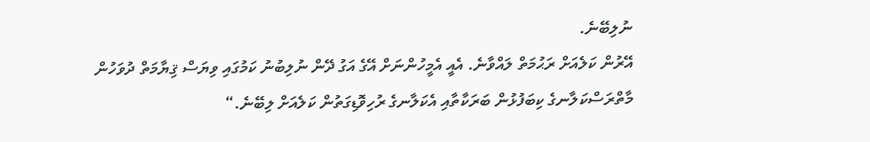ނުލިބޭނެ.
އޭރުން ކަލެއަށް ރަޙުމަތް ލައްވާނެ. އެއީ އެމީހުންނަށް އޭގެ އަގު ދޭން ނުލިބުނު ކަމުގައި ވިޔަސް ޤިޔާމަތް ދުވަހުން މާތްރަސްކަލާނގެ ކިބަފުޅުން ބަރަކާތާއި އެކަލާނގެ ރުހިވޮޑިގަތުން ކަލެއަށް ލިބޭނެ.“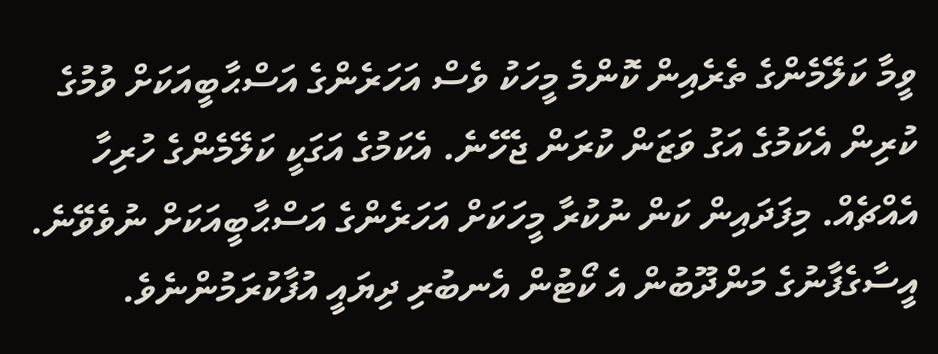ވީމާ ކަލޭމެންގެ ތެރެއިން ކޮންމެ މީހަކު ވެސް އަހަރެންގެ އަސްޙާބީއަކަށް ވުމުގެ ކުރިން އެކަމުގެ އަގު ވަޒަން ކުރަން ޖެހޭނެ. އެކަމުގެ އަގަކީ ކަލޭމެންގެ ހުރިހާ އެއްޗެއް. މިފަދައިން ކަން ނުކުރާ މީހަކަށް އަހަރެންގެ އަސްޙާބީއަކަށް ނުވެވޭނެ.
އީސާގެފާނުގެ މަންދޫބުން އެ ކޯޓުން އެނބުރި ދިޔައީ އުފާކުރަމުންނެވެ.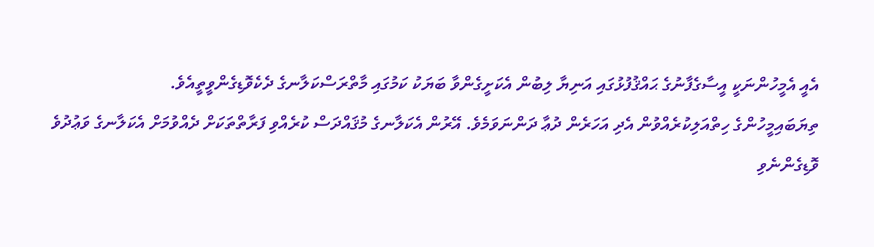އެއީ އެމީހުންނަކީ އީސާގެފާނުގެ ޙައްޤުފުޅުގައި އަނިޔާ ލިބުން އެކަށީގެންވާ ބަޔަކު ކަމުގައި މާތްރަސްކަލާނގެ ދެކެވޮޑިގެންވީތީއެވެ.
ތިޔަބައިމީހުންގެ ހިތްއަލިކުރެއްވުން އެދި އަހަރެން ދުޢާ ދަންނަވަމެވެ. އޭރުން އެކަލާނގެ މުޤައްދަސް ކުރެއްވި ފަރާތްތަކަށް ދެއްވުމަށް އެކަލާނގެ ވަޢުދުވެ ވޮޑިގެންނެވި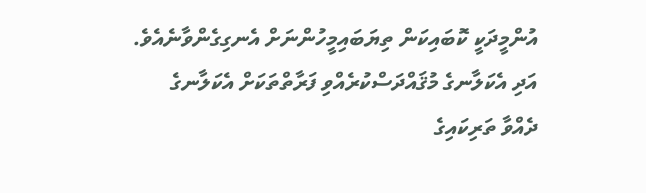އުންމީދަކީ ކޮބައިކަން ތިޔަބައިމީހުންނަށް އެނގިގެންވާނެއެވެ. އަދި އެކަލާނގެ މުޤައްދަސްކުރެއްވި ފަރާތްތަކަށް އެކަލާނގެ ދެއްވާ ތަރިކައިގެ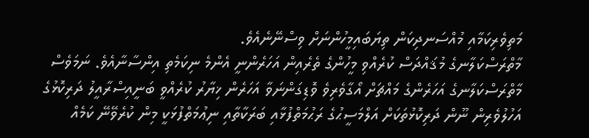މަތިވެރިކަމާއި މުއްސަނދިކަން ތިޔަބައިމީހުންނަށް ވިސްނޭނެއެވެ.
މާތްރަސްކަލާނގެ މުޤައްދަސް ކުރެއްވި މީހުންގެ ތެރެއިން އަހަރެންނީ އެންމެ ނިކަމެތި އިންސާނާއެވެ. ނަމަވެސް މާތްރަސްކަލާނގެ އަހަރެންގެ މައްޗަށް އޯގާވެރިވެ ވޮޑިގަންނަވާ އަހަރެން ޚިޔާރު ކުރެއްވީ ބަނީއިސްރާއީލު ދަރިކޮޅުގެ އަހުލުވެރިން ނޫން ދަރިކޮޅުތަކަށް އަލްމަސީޙުގެ ރަޙުމަތްފުޅާއި ބަރަކާތާއި ނިޢުމަތްފުޅަކީ މިން ކުރެވޭނޭ ކަމެއް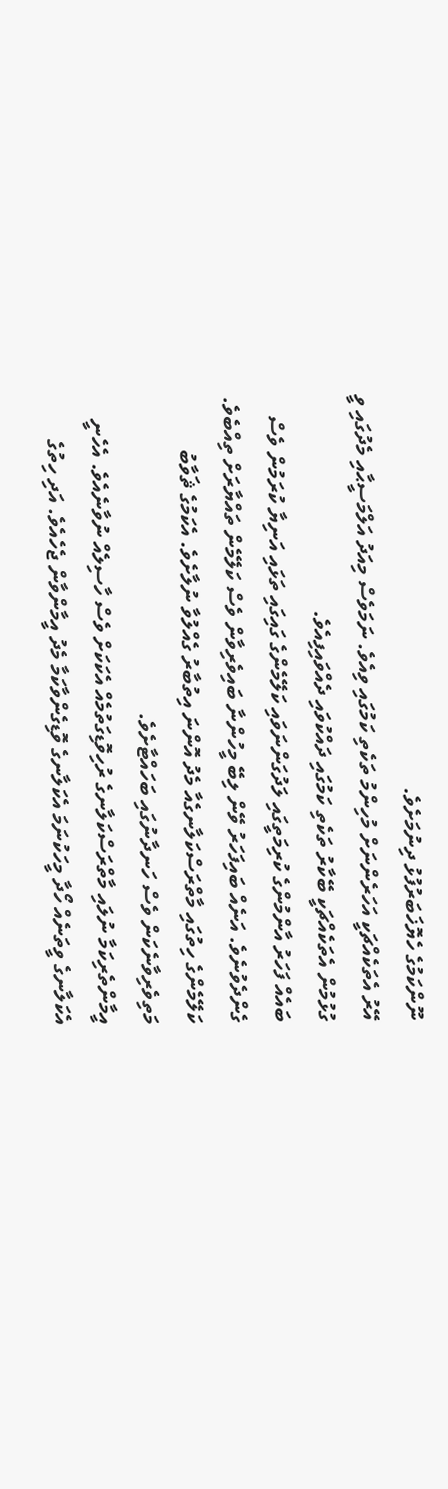ނޫންކަމުގެ ހެޔޮޚަބަރުފުޅު ދިނުމަށެވެ.
އޭރު އެތަކެއްޗަކީ އަހަރެންނަށް މުހިންމު ތަކެތި ކަމުގައި ވިއެވެ. ނަމަވެސް މިއަދު އަލްމަސީޙާއި މެދުގައި ވީ ގުޅުމުން އެތަކެއްޗަކީ ބޭކާރު ތަކެތި ކަމުގައި ދައްކުވައި ދެއްވައިފިއެވެ.
ބައެއް ފަހަރު އާންމުންގެ ކުރިމަތީގައި ލަދުގަންނަވައި ކަލޭމެންގެ ގައިގައި ތަޅައި އަނިޔާ ކުރަމުން ވެސް ގެންދެވުނެވެ. އަނެއް ބައިފަހަރު ވޭން ލިބޭ މީހުންނާ ބައިވެރިވާން ވެސް ކަލޭމެން ތައްޔާރަށް ތިއްބެވެ.
ކަލޭމެންގެ ހިތުގައި މާތްރަސްކަލާނގެއާ މެދު އޮންނަ އިތުބާރު ގެއްލުވާ ނުލާށެވެ. އެކަމުގެ ޘަވާބު މަތިވެރިވާނެކަން ވެސް ހަނދާނުގައި ބަހައްޓާށެވެ.
އީމާންތެރިކަމާ ނުލައި މާތްރަސްކަލާނގެ ރުހިވޮޑިގަތުމެއް އެކަކަށް ވެސް ހާސިލެއް ނުވާނެއެވެ. އެހެނީ އެކަލާނގެ ވީތަނެއް ހޯދާ މީހަކުނަމަ އެކަލާނގެ ވޮޑިގެންވާކަމާ މެދު އީމާންވާން ޖެހެއެވެ. އަދި ހިތުގެ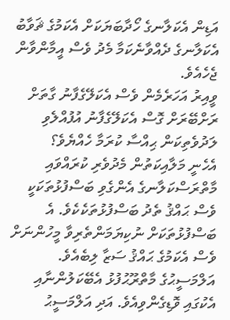އަޑިން އެކަލާނގެ ހޯދާބަޔަކަށް އެކަމުގެ ޘަވާބު އެކަލާނގެ ދެއްވާނެކަމާ މެދު ވެސް އީމާންވާން ޖެހެއެވެ.
ވީއިރު އަހަރެމެން ވެސް އެކަލޭގެފާނު ގާތަށް ރަށްބޭރަށް ގޮސް އެކަލޭގެފާނު އުފުއްލެވި ލަދުވެތިކަން ޙިއްސާ ކުރަމާ ހެއްޔެވެ؟
އެހެނީ މަލާއިކަތުން މެދުވެރި ކުރައްވައި މާތްރަސްކަލާނގެ އެންގެވި ބަސްފުޅުތަކަކީ ވެސް ޙައްޤު ތެދު ބަސްފުޅުތަކެކެވެ. އެ ބަސްފުޅުތަކަށް ނުކިޔަމަންތެރިވާ މީހުންނަށް ވެސް އެކަމުގެ ޙައްޤު ސަޒާ ލިބެއެވެ.
އަލްމަސީޙުގެ މާތްރޫޙުފުޅު އެބޭކަލުންނާއި އެކުގައި ވޮޑިގެންވިއެވެ. އަދި އަލްމަސީޙު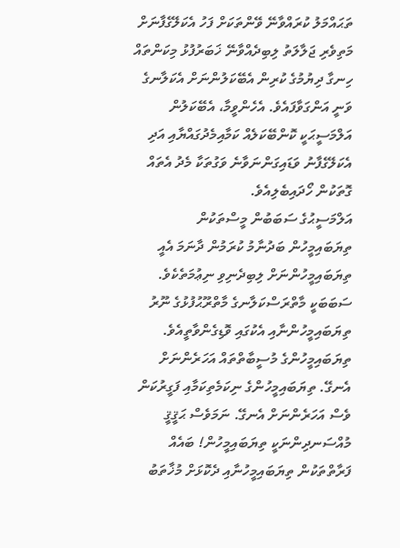ތަޙައްމަލު ކުރައްވާނޭ ވޭންތަކަށް ފަހު އެކަލޭގެފާނަށް މަތިވެރި ޖަލާލަތު ލިބިދެއްވާނޭ ޚަބަރުފުޅު މިކަންތައް ހިނގާ ދިޔުމުގެ ކުރިން އެބޭކަލުންނަށް އެކަލާނގެ ވަނީ އަންގަވާފައެވެ. އެހެންވީމާ، އެބޭކަލުން އަލްމަސީޙަކީ ކޮންބޭކަލެއް ކަމާއިމެދުގައްޔާއި އަދި އެކަލޭގެފާނު ވަޑައިގަންނަވާނެ ވަގުތަކާ މެދު އެތައް ގޮތަކުން ހޯދައިބެލިއެވެ.
އަލްމަސީޙުގެ ސަބަބުން މީސްތަކުން ތިޔަބައިމީހުން ބަދުނާމު ކުރަމުން ދާނަމަ އެއީ ތިޔަބައިމީހުންނަށް ލިބިދެނިވި ނިޢުމަތެކެވެ. ސަބަބަކީ މާތްރަސްކަލާނގެ މާތްރޫޙުފުޅުގެ ނޫރު ތިޔަބައިމީހުންނާއި އެކުގައި ވޮޑިގެންވާތީއެވެ.
ތިޔަބައިމީހުންގެ މުސީބާތްތައް އަހަރެންނަށް އެނގޭ. ތިޔަބައިމީހުންގެ ނިކަމެތިކަމާއި ފަގީރުކަން ވެސް އަހަރެންނަށް އެނގޭ. ނަމަވެސް ޙަޤީޤީ މުއްސަނދިންނަކީ ތިޔަބައިމީހުން! ބައެއް ފަރާތްތަކުން ތިޔަބައިމީހުނާއި ދެކޮޅަށް މުޚާތަބު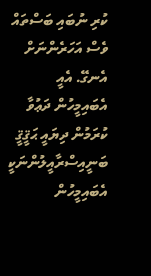ކުރި ނުބައި ބަސްތައް ވެސް އަހަރެންނަށް އެނގޭ. އެއީ އެބައިމީހުން ދަޢުވާ ކުރަމުން ދިޔައީ ޙަޤީޤީ ބަނީއިސްރާއީލުންނަކީ އެބައިމީހުން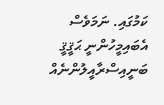ކަމުގައި. ނަމަވެސް އެބައިމީހުންނީ ޙަޤީޤީ ބަނީއިސްރާއީލުންނެއް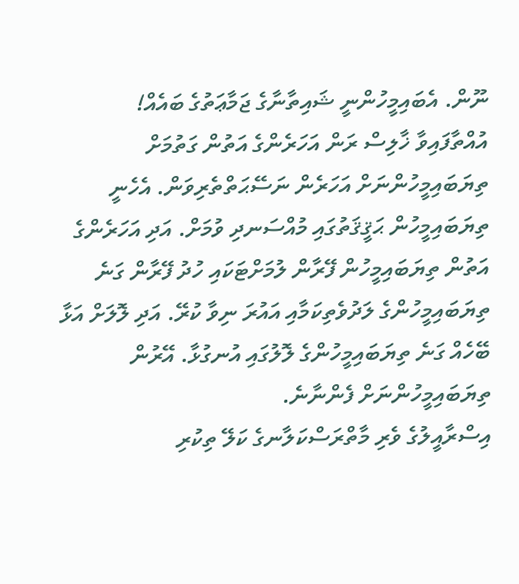ނޫން. އެބައިމީހުންނީ ޝައިތާނާގެ ޖަމާޢަތުގެ ބައެއް!
އުއްތާފައިވާ ޚާލިސް ރަން އަހަރެންގެ އަތުން ގަތުމަށް ތިޔަބައިމީހުންނަށް އަހަރެން ނަސޭޙަތްތެރިވަން. އެހެނީ ތިޔަބައިމީހުން ޙަޤީޤަތުގައި މުއްސަނދި ވުމަށް. އަދި އަހަރެންގެ އަތުން ތިޔަބައިމީހުން ފޭރާން ލުމަށްޓަކައި ހުދު ފޭރާން ގަނެ ތިޔަބައިމީހުންގެ ލަދުވެތިކަމާއި އައުރަ ނިވާ ކުރޭ. އަދި ލޮލަށް އަޅާ ބޭހެއް ގަނެ ތިޔަބައިމީހުންގެ ލޮލުގައި އުނގުޅާ. އޭރުން ތިޔަބައިމީހުންނަށް ފެންނާނެ.
އިސްރާއީލުގެ ވެރި މާތްރަސްކަލާނގެ ކަލޭ ތިކުރި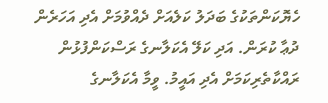ހެޔޮކަންތަކުގެ ބަދަލު ކަލެއަށް ދެއްވުމަށް އެދި އަހަރެން ދުޢާ ކުރަން. އަދި ކަލޭ އެކަލާނގެ ރަސްކަންފުޅުން ރައްކާތެރިކަމަށް އެދި އައީމު. ވީމާ އެކަލާނގެ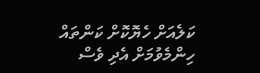ކަލެއަށް ހެޔޮކޮށް ކަންތައް ހިންމެވުމަށް އެދި ވެސް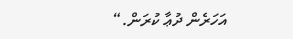އަހަރެން ދުޢާ ކުރަން.“